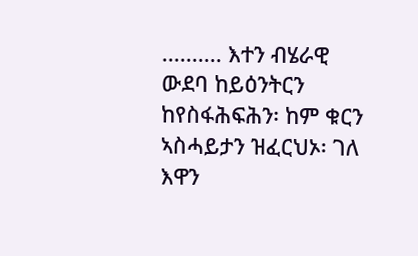.......... እተን ብሄራዊ ውደባ ከይዕንትርን ከየስፋሕፍሕን፡ ከም ቁርን ኣስሓይታን ዝፈርህኦ፡ ገለ እዋን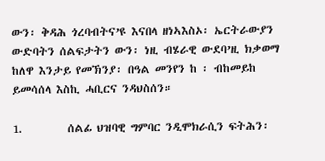ውን፡ ቅዳሕ ጎረባብትና’ዩ እናበላ ዘነኣእስኦ፡ ኤርትራውያን ውድባትን ሰልፍታትን ውን፡ ነዚ ብሄራዊ ውደባ’ዚ ክቃወማ ከለዋ እንታይ የመኽንያ፡ በዓል መንየን ከ ፡ ብከመይከ ይመሳሰላ እስኪ ሓቢርና ንዳህስሰን።

1.         ሰልፊ ህዝባዊ ግምባር ንዲሞክራሲን ፍትሕን፡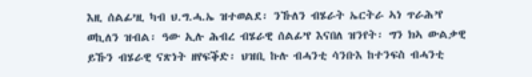እዚ ሰልፊ’ዚ ካብ ህ.ግ.ሓ.ኤ ዝተወልደ፡ ንኹለን ብሄራት ኤርትራ ኣነ ጥራሕ’የ ወኪለን ዝብል፡ ዓው ኢሉ ሕብረ ብሄራዊ ሰልፊ’የ እናበለ ዝንየት፡ ግን ክኣ ውልቃዊ ይኹን ብሄራዊ ናጽነት ዘየፍቕድ፡ ህዝቢ ኩሉ ብሓንቲ ሳንቡእ ከተንፍስ ብሓንቲ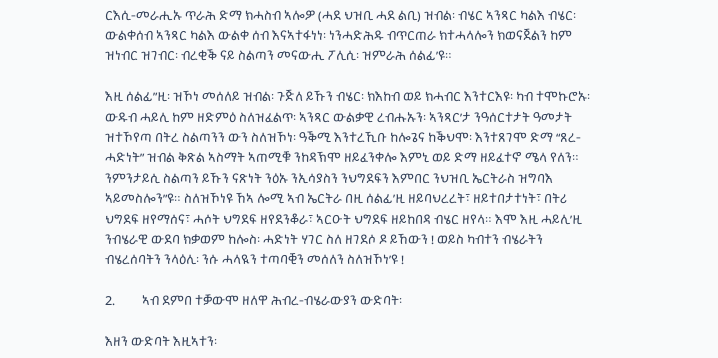ርእሲ-መራሒኡ ጥራሕ ድማ ክሓስብ ኣሎዎ (ሓደ ህዝቢ ሓደ ልቢ) ዝብል፡ ብሄር ኣንጻር ካልእ ብሄር፡ ውልቀሰብ ኣንጻር ካልእ ውልቀ ሰብ እናኣተፋነነ፡ ነንሓድሕዱ ብጥርጠራ ክተሓላሎን ክወናጀልን ከም ዝነብር ዝገብር፡ ብረቂቕ ናይ ስልጣን መናውሒ ፖሊሲ፡ ዝምራሕ ሰልፊ’ዩ።

እዚ ሰልፊ”ዚ፡ ዝኾነ መሰለይ ዝብል፡ ጉጅለ ይኹን ብሄር፡ ክእከብ ወይ ክሓብር እንተርእዩ፡ ካብ ተሞኩሮኡ፡ ውዱብ ሓይሊ ከም ዘድምዕ ስለዝፈልጥ፡ ኣንጻር ውልቃዊ ረብሑኡን፡ ኣንጻር’ታ ንዓሰርተታት ዓመታት ዝተኾየጣ በትረ ስልጣንን ውን ስለዝኾነ፡ ዓቕሚ እንተረኺቡ ከሎጌና ከቕህሞ፡ እንተጸገሞ ድማ “ጸረ-ሓድነት” ዝብል ቅጽል ኣስማት ኣጠሚቑ ንከዳኽሞ ዘይፈንቀሎ እምኒ ወይ ድማ ዘይፈተኖ ሜላ የለን። ንምንታይሲ ስልጣን ይኹን ናጽነት ንዕኡ ንኢሳያስን ንህግደፍን እምበር ንህዝቢ ኤርትራስ ዝግባእ ኣይመስሎን”ዩ። ስለዝኾነዩ ኸኣ ሎሚ ኣብ ኤርትራ በዚ ሰልፊ’ዚ ዘይባህረረት፣ ዘይተበታተነት፣ በትሪ ህግደፍ ዘየማሰና፣ ሓሶት ህግደፍ ዘየደንቆራ፣ ኣርዑት ህግደፍ ዘይከበዳ ብሄር ዘየላ። እሞ እዚ ሓይሊ’ዚ ንብሄራዊ ውደባ ክቃወም ከሎስ፡ ሓድነት ሃገር ስለ ዘገደሶ ዶ ይኸውን ! ወይስ ካብተን ብሄራትን ብሄረሰባትን ንላዕሊ፡ ንሱ ሓላዪን ተጣባቒን መሰለን ስለዝኾነ’ዩ !

2.         ኣብ ደምበ ተቓውሞ ዘለዋ ሕብረ-ብሄራውያን ውድባት፡

እዘን ውድባት እዚኣተን፡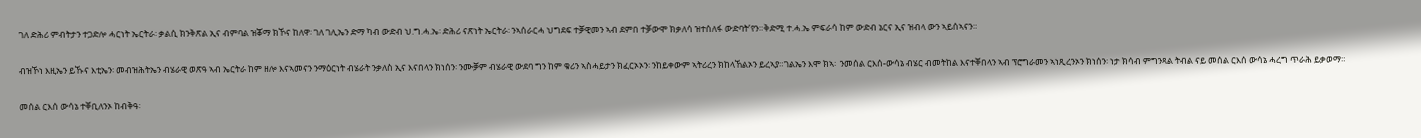ገለ ድሕሪ ምብትታን ተጋድሎ ሓርነት ኤርትራ፡ ቃልሲ ክንቅጽል ኢና ብምባል ዝቖማ ክኾና ከለዋ፡ ገለ ገሊኤን ድማ ካብ ውድብ ህ.ግ.ሓ.ኤ፡ ድሕሪ ናጽነት ኤርትራ፡ ንኣሰራርሓ ህግደፍ ተቓዊመን ኣብ ደምበ ተቓውሞ ክቃለሳ ዝተሰለፋ ውድባት’የን።ቅድሚ ተ.ሓ.ኤ ምፍራሳ ከም ውድብ ኔርና ኢና ዝብላ ውን ኣይሰኣናን።

ብዝኾነ እዚኤን ይኹና እቲኤን፡ መብዝሕትኤን ብሄራዊ ወጽዓ ኣብ ኤርትራ ከም ዘሎ እናኣመናን ንማዕርነት ብሄራት ንቃለስ ኢና እናበላን ክነሰን፡ ንሙቓም ብሄራዊ ውደባ ግን ከም ቁሪን ኣስሓይታን ክፈርኦኦን፡ ንከይቀውም ኣትሪረን ክከላኸልኦን ይረኣያ።ገልኤን እሞ ክኣ፡  ንመሰል ርእሰ-ውሳኔ ብሄር ብመትከል እናተቐበላን ኣብ ፕሮግራመን ኣነጺረንኦን ክነሰን፡ ነታ ክሳብ ምግንጻል ትብል ናይ መሰል ርእሰ ውሳኔ ሓረግ ጥራሕ ይቃወማ።

መሰል ርእሰ ውሳኔ ተቐቢለንኦ ከብቅዓ፡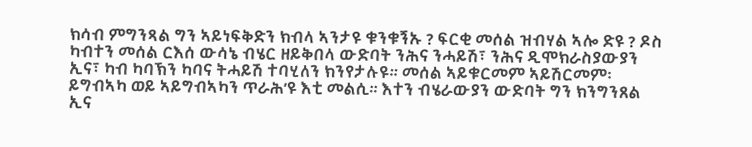ክሳብ ምግንጻል ግን ኣይነፍቅድን ክብላ ኣንታዩ ቁንቁኝኡ ? ፍርቂ መሰል ዝብሃል ኣሎ ድዩ ? ዶስ ካብተን መሰል ርእሰ ውሳኔ ብሄር ዘይቅበላ ውድባት ንሕና ንሓይሽ፣ ንሕና ዲሞክራስያውያን ኢና፣ ካብ ካባኽን ካባና ትሓይሽ ተባሂለን ክንየታሉዩ። መሰል ኣይቁርመም ኣይሽርመም፡ ይግብኣካ ወይ ኣይግብኣካን ጥራሕ’ዩ እቲ መልሲ። እተን ብሄራውያን ውድባት ግን ክንግንጸል ኢና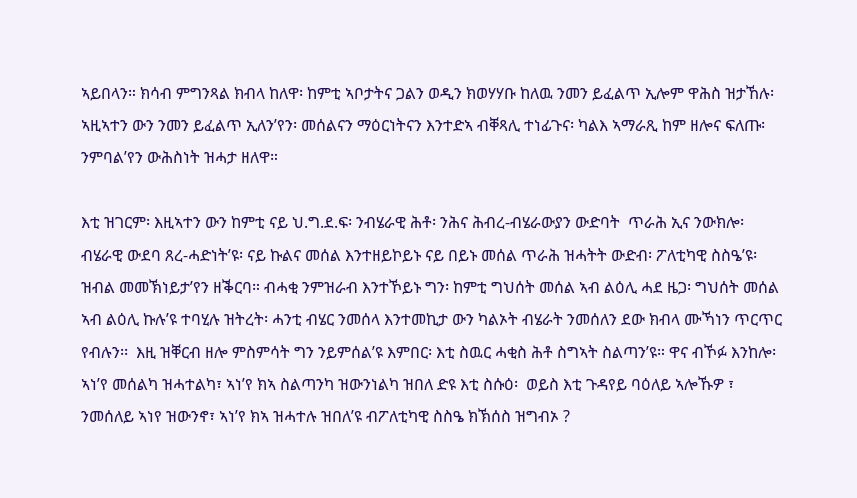ኣይበላን። ክሳብ ምግንጻል ክብላ ከለዋ፡ ከምቲ ኣቦታትና ጋልን ወዲን ክወሃሃቡ ከለዉ ንመን ይፈልጥ ኢሎም ዋሕስ ዝታኸሉ፡ ኣዚኣተን ውን ንመን ይፈልጥ ኢለን’የን፡ መሰልናን ማዕርነትናን እንተድኣ ብቐጻሊ ተነፊጉና፡ ካልእ ኣማራጺ ከም ዘሎና ፍለጡ፡ ንምባል’የን ውሕስነት ዝሓታ ዘለዋ።

እቲ ዝገርም፡ እዚኣተን ውን ከምቲ ናይ ህ.ግ.ደ.ፍ፡ ንብሄራዊ ሕቶ፡ ንሕና ሕብረ-ብሄራውያን ውድባት  ጥራሕ ኢና ንውክሎ፡ ብሄራዊ ውደባ ጸረ-ሓድነት’ዩ፡ ናይ ኩልና መሰል እንተዘይኮይኑ ናይ በይኑ መሰል ጥራሕ ዝሓትት ውድብ፡ ፖለቲካዊ ስስዔ’ዩ፡ ዝብል መመኽነይታ’የን ዘቕርባ። ብሓቂ ንምዝራብ እንተኾይኑ ግን፡ ከምቲ ግህሰት መሰል ኣብ ልዕሊ ሓደ ዜጋ፡ ግህሰት መሰል ኣብ ልዕሊ ኩሉ’ዩ ተባሂሉ ዝትረት፡ ሓንቲ ብሄር ንመሰላ እንተመኪታ ውን ካልኦት ብሄራት ንመሰለን ደው ክብላ ሙኻነን ጥርጥር የብሉን፡፡  እዚ ዝቐርብ ዘሎ ምስምሳት ግን ንይምሰል’ዩ እምበር፡ እቲ ስዉር ሓቂስ ሕቶ ስግኣት ስልጣን’ዩ። ዋና ብኾፉ እንከሎ፡ ኣነ’የ መሰልካ ዝሓተልካ፣ ኣነ’የ ክኣ ስልጣንካ ዝውንነልካ ዝበለ ድዩ እቲ ስሱዕ፡  ወይስ እቲ ጉዳየይ ባዕለይ ኣሎኹዎ ፣ ንመሰለይ ኣነየ ዝውንኖ፣ ኣነ’የ ክኣ ዝሓተሉ ዝበለ’ዩ ብፖለቲካዊ ስስዔ ክኽሰስ ዝግብኦ ?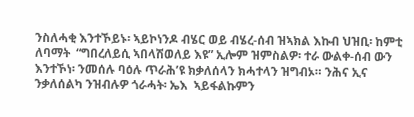ንስለሓቂ እንተኾይኑ፡ ኣይኮነንዶ ብሄር ወይ ብሄረ-ሰብ ዝኣክል እኩብ ህዝቢ፡ ከምቲ ለባማት  “ግበረለይሲ ኣበላሽወለይ እዩ” ኢሎም ዝምስልዎ፡ ተራ ውልቀ-ሰብ ውን እንተኾነ፡ ንመሰሉ ባዕሉ ጥራሕ’ዩ ክቃለሰላን ክሓተላን ዝግብኦ። ንሕና ኢና ንቃለሰልካ ንዝብሉዎ ጎራሓት፡ ኤእ  ኣይፋልኩምን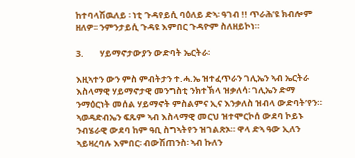ከተባላሽዉለይ ፡ ነቲ ጉዳየይሲ ባዕለይ ድኣ፡ ዓገብ !! ጥራሕ’ዩ ክብሎም ዘለዎ፡፡ ንምንታይሲ ጉዳዩ እምበር ጉዳዮም ስለዘይኮነ።

3.        ሃይማኖታውያን ውድባት ኤርትራ፡

እዚኣተን ውን ምስ ምብትታን ተ.ሓ.ኤ ዝተፈጥራን ገሊኤን ኣብ ኤርትራ እስላማዊ ሃይማኖታዊ መንግስቲ ንክተኽላ ዝቃለሳ፡ ገሊኤን ድማ ንማዕርነት መሰል ሃይማኖት ምስልምና ኢና እንቃለስ ዝብላ ውድባት’የን። ኣወዳድብኤን ፍጹም ኣብ እስላማዊ መርህ ዝተሞርኮሰ ውደባ ኮይኑ ንብሄራዊ ውደባ ከም ዓቢ ስግኣትየን ዝገልጽኦ። ዋላ ድኣ ዓው ኢለን ኣይዛረባሉ እምበር፡ ብውሽጠንስ፡ ኣብ ኩለን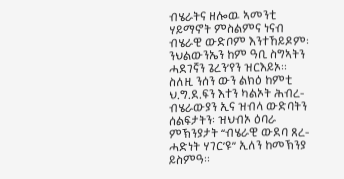ብሄራትና ዘሎዉ ኣመንቲ ሃይማኖት ምስልምና ነናብ ብሄራዊ ውድቦም እንተኸይዶም፡ ንህልውንኤን ከም ዓቢ ስግኣትን ሓደገኛን ጌረን’የን ዝርእይኦ። ስለዚ ንሰን ውን ልክዕ ከምቲ ህ.ግ.ደ.ፍን እተን ካልኦት ሕብረ-ብሄራውያን ኢና ዝብላ ውድባትን ሰልፍታትን፡ ዝህብኦ ዕባራ ምኽንያታት “ብሄራዊ ውደባ ጸረ-ሓድነት ሃገር’ዩ” ኢለን ከመኽንያ ይስምዓ።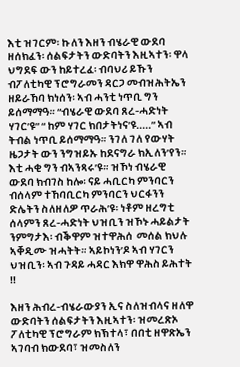እቲ ዝገርም፡ ኩለን እዘን ብሄራዊ ውደባ ዘሰክፈን፡ ሰልፍታትን ውድባትን እዚኣተን፡ ዋላ ህግደፍ ውን ከይተረፈ፡ ብባህሪ ይኹን ብፖለቲካዊ ፕሮግራመን ዳርጋ መብዝሕትኤን ዘይራኸባ ክነሰን፡ ኣብ ሓንቲ ነጥቢ ግን ይሰማማዓ። “ብሄራዊ ውደባ ጸረ-ሓድነት ሃገር’ዩ” “ ከም ሃገር ክበታትነና’ዩ.....” ኣብ ትብል ነጥቢ ይሰማማዓ። ንገለ ገለ የውሃት ዜጋታት ውን ንግዝይኡ ከደናግራ ክኢለን’የን። እቲ ሓቂ ግን ብኣንጻሩ’ዩ። ዝኾነ ብሄራዊ ውደባ ክብገስ ከሎ፡ ናይ ሓቢርካ ምንባርን ብሰላም ተኸባቢርካ ምንባርን ህርፋንን ድሌትን ስለዘለዎ ጥራሕ’ዩ፡ ነቶም ዘረግቲ ሰላምን ጸረ-ሓድነት ህዝቢን ዝኾኑ ሓይልታት ንምግታእ፡ ብቕዋም ዝተዋሕሰ  መሰል ክህሉ ኣቐዲሙ ዝሓትት። ኣይኮነን’ዶ ኣብ ሃገርን ህዝቢን፡ ኣብ ጉዳይ ሓዳር እክዋ ዋሕስ ይሕተት !!

እዘን ሕብረ-ብሄራውያን ኢና ስለዝብላና ዘለዋ ውድባትን ሰልፍታትን እዚኣተን፡ ዝመረጽኦ ፖለቲካዊ ፕሮግራም ክኽተላ፣ በበቲ ዘዋጽኤን ኣገባብ ክውደባ፣ ዝመስለን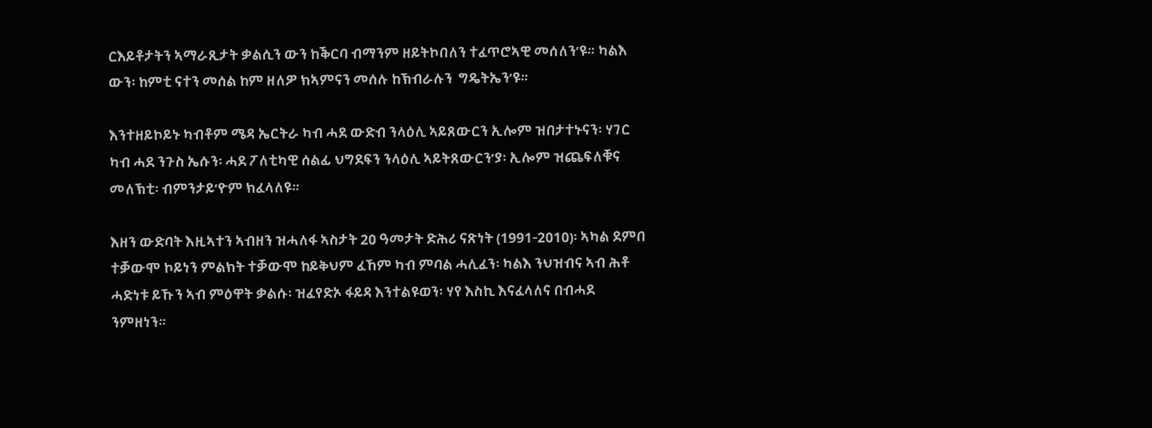ርእይቶታትን ኣማራጺታት ቃልሲን ውን ከቕርባ ብማንም ዘይትኮበለን ተፈጥሮኣዊ መሰለን’ዩ። ካልእ ውን፡ ከምቲ ናተን መሰል ከም ዘለዎ ክኣምናን መሰሉ ከኽብራሉን  ግዴትኤን’ዩ።

እንተዘይኮይኑ ካብቶም ሜዳ ኤርትራ ካብ ሓደ ውድብ ንላዕሊ ኣይጸውርን ኢሎም ዝበታተኑናን፡ ሃገር ካብ ሓደ ንጉስ ኤሱን፡ ሓደ ፖለቲካዊ ሰልፊ ህግደፍን ንላዕሊ ኣይትጸውርን’ያ፡ ኢሎም ዝጨፍለቑና መለኽቲ፡ ብምንታይ’ዮም ክፈላለዩ።

እዘን ውድባት እዚኣተን ኣብዘን ዝሓለፋ ኣስታት 20 ዓመታት ድሕሪ ናጽነት (1991-2010)፡ ኣካል ደምበ ተቓውሞ ኮይነን ምልክት ተቓውሞ ከይቅህም ፈኸም ካብ ምባል ሓሊፈን፡ ካልእ ንህዝብና ኣብ ሕቶ ሓድነቱ ይኹን ኣብ ምዕዋት ቃልሱ፡ ዝፈየድኦ ፋይዳ እንተልዩወን፡ ሃየ እስኪ እናፈላለና በብሓደ ንምዘነን።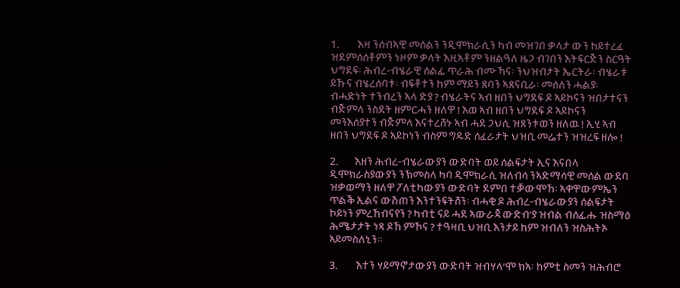1.         እዛ ንሰብኣዊ መሰልን ንዲሞክራሲን ካብ መዝገበ ቃላታ ውን ከይተረፈ ዝደምሰሰቶምን ነዞም ቃላት እዚኣቶም ንዘልዓለ ዜጋ ብገበን እትፍርጅን ስርዓት ህግደፍ፡ ሕብረ-ብሄራዊ ሰልፊ ጥራሕ ብሙኻና፡ ንህዝብታት ኤርትራ፡ ብሄራቱ ይኹና ብሄረሰባቱ፡ ብፍቶተን ከም ማይን ጸባን ኣጸናቢራ፡ መሰለን ሓልያ፡ ብሓድነት ተንብረን ኣላ ድያ ? ብሄራትና ኣብ ዘበን ህግደፍ ዶ ኣይኮናን ዝበታተናን ብጅምላ ንስደት ዘምርሓን ዘለዋ ! እወ ኣብ ዘበን ህግደፍ ዶ ኣይኮናን መንእሰያተን ብጅምላ እናተረሸኑ ኣብ ሓደ ጋህሲ ዝጸንቱወን ዘለዉ ! ኢሂ ኣብ ዘበን ህግደፍ ዶ ኣይኮነን ብስም ግዱድ ሰፈራታት ህዝቢ መሬተን ዝዝረፍ ዘሎ !

2.        እዘን ሕብረ-ብሄራውያን ውድባት ወይ ሰልፍታት ኢና እናበላ ዲሞክራስያውያን ንኽመስላ ካባ ዲሞክራሲ ዝለብሳ ንኣድማሳዊ መሰል ውደባ ዝቃወማን ዘለዋ ፖለቲካውያን ውድባት ደምበ ተቓውሞኸ፡ ኣቀዋውምኤን ጥልቕ ኢልና ውሽጠን እንተንፍትሸን፡ ብሓቂ ዶ ሕብረ-ብሄራውያን ሰልፍታት ኮይነን ምረኸብናየን ? ካብቲ ናይ ሓደ ኣውራጃ ውድብ’ያ ዝብል ብሰፊሑ ዝስማዕ ሕሜታታት ነጻ ዶኸ ምኾና ? ተዓዛቢ ህዝቢ እንታይ ከም ዝብለን ዝስሕትኦ ኣይመስለኒን።

3.         እተን ሃይማኖታውያን ውድባት ዝብሃላ’ሞ ክኣ፡ ከምቲ ስመን ዝሕብሮ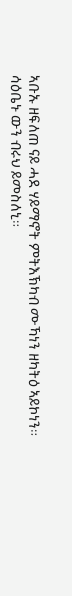ኣቡኡ ዘፍለጠ ናይ ሓደ ሃይማኖት ምትእኽካብ ሙኻነን ዘካትዕ ኣይኮነን። ሳዕቤኑ ውን ብሩህ ይመስለኒ።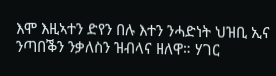እሞ እዚኣተን ድየን በሉ እተን ንሓድነት ህዝቢ ኢና ንጣበቕን ንቃለስን ዝብላና ዘለዋ። ሃገር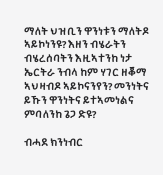ማለት ህዝቢን ዋንነቱን ማለትዶ ኣይኮነንዩ? እዘን ብሄራትን ብሄረሰባትን እዚኣተንከ ነታ ኤርትራ ንብላ ከም ሃገር ዘቖማ ኣህዛብዶ ኣይኮናንየን? መንነትና ይኹን ዋንነትና ይተኣመነልና ምባለንከ ጌጋ ድዩ?

ብሓደ ክንነብር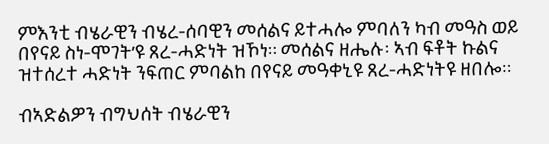ምእንቲ ብሄራዊን ብሄረ-ሰባዊን መሰልና ይተሓሎ ምባለን ካብ መዓስ ወይ በየናይ ስነ-ሞገት’ዩ ጸረ-ሓድነት ዝኾነ። መሰልና ዘሔሉ፡ ኣብ ፍቶት ኩልና ዝተሰረተ ሓድነት ንፍጠር ምባልከ በየናይ መዓቀኒዩ ጸረ-ሓድነትዩ ዘበሎ።

ብኣድልዎን ብግህሰት ብሄራዊን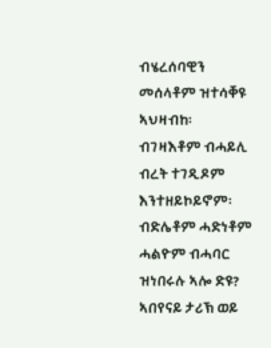ብሄረሰባዊን መሰላቶም ዝተሳቐዩ ኣህዛብከ፡ ብገዛእቶም ብሓይሊ ብረት ተገዲዶም እንተዘይኮይኖም፡ ብድሌቶም ሓድነቶም ሓልዮም ብሓባር ዝነበሩሉ ኣሎ ድዩ? ኣበየናይ ታሪኽ ወይ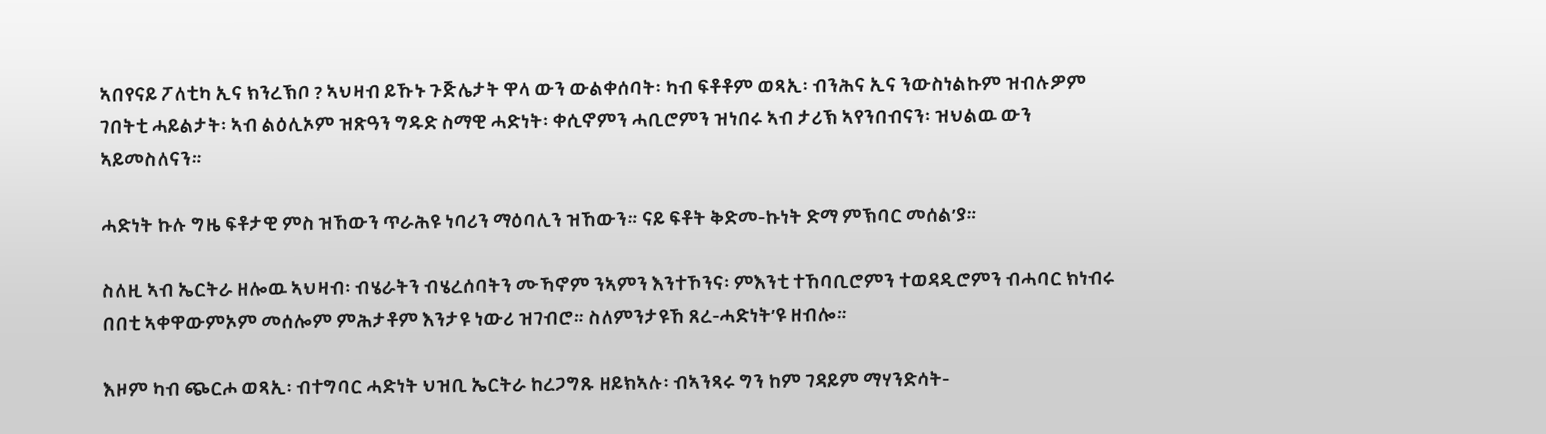ኣበየናይ ፖለቲካ ኢና ክንረኽቦ ? ኣህዛብ ይኹኑ ጉጅሌታት ዋላ ውን ውልቀሰባት፡ ካብ ፍቶቶም ወጻኢ፡ ብንሕና ኢና ንውስነልኩም ዝብሉዎም ገበትቲ ሓይልታት፡ ኣብ ልዕሊኦም ዝጽዓን ግዱድ ስማዊ ሓድነት፡ ቀሲኖምን ሓቢሮምን ዝነበሩ ኣብ ታሪኽ ኣየንበብናን፡ ዝህልዉ ውን ኣይመስለናን።

ሓድነት ኩሉ ግዜ ፍቶታዊ ምስ ዝኸውን ጥራሕዩ ነባሪን ማዕባሊን ዝኸውን። ናይ ፍቶት ቅድመ-ኩነት ድማ ምኽባር መሰል’ያ።

ስለዚ ኣብ ኤርትራ ዘሎዉ ኣህዛብ፡ ብሄራትን ብሄረሰባትን ሙኻኖም ንኣምን እንተኾንና፡ ምእንቲ ተኸባቢሮምን ተወዳዲሮምን ብሓባር ክነብሩ በበቲ ኣቀዋውምኦም መሰሎም ምሕታቶም እንታዩ ነውሪ ዝገብሮ። ስለምንታዩኸ ጸረ-ሓድነት’ዩ ዘብሎ።

እዞም ካብ ጭርሖ ወጻኢ፡ ብተግባር ሓድነት ህዝቢ ኤርትራ ከረጋግጹ ዘይክኣሉ፡ ብኣንጻሩ ግን ከም ገዳይም ማሃንድሳት-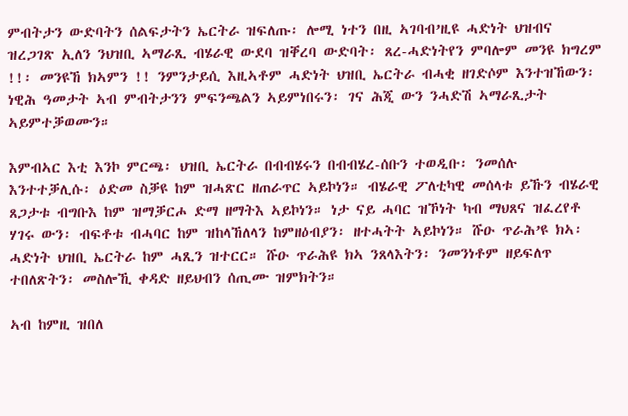ምብትታን ውድባትን ሰልፍታትን ኤርትራ ዝፍለጡ፡ ሎሚ ነተን በዚ ኣገባብ’ዚዩ ሓድነት ህዝብና ዝረጋገጽ ኢለን ንህዝቢ ኣማራጺ ብሄራዊ ውደባ ዝቐረባ ውድባት፡ ጸረ-ሓድነትየን ምባሎም መንዩ ክግረም !!፡ መንዩኸ ክኣምን !! ንምንታይሲ እዚኣቶም ሓድነት ህዝቢ ኤርትራ ብሓቂ ዘገድሶም እንተዝኸውን፡ ነዊሕ ዓመታት ኣብ ምብትታንን ምፍንጫልን ኣይምነበሩን፡ ገና ሕጂ ውን ንሓድሽ ኣማራጺታት ኣይምተቓወሙን።

እምብኣር እቲ እንኮ ምርጫ፡ ህዝቢ ኤርትራ በብብሄሩን በብብሄረ-ሰቡን ተወዲቡ፡ ንመሰሉ እንተተቓሊሱ፡ ዕድመ ስቓዩ ከም ዝሓጽር ዘጠራጥር ኣይኮነን። ብሄራዊ ፖለቲካዊ መሰላቱ ይኹን ብሄራዊ ጸጋታቱ ብግቡእ ከም ዝማቓርሖ ድማ ዘማትእ ኣይኮነን። ነታ ናይ ሓባር ዝኾነት ካብ ማህጸና ዝፈረየቶ ሃገሩ ውን፡ ብፍቶቱ ብሓባር ከም ዝከላኸለላን ከምዘዕብያን፡ ዘተሓትት ኣይኮነን። ሹዑ ጥራሕ’ዩ ክኣ፡ ሓድነት ህዝቢ ኤርትራ ከም ሓጺን ዝተርር። ሹዑ ጥራሕዩ ክኣ ንጸላእትን፡ ንመንነቶም ዘይፍለጥ ተበለጽትን፡ መስሎኺ ቀዳድ ዘይህብን ሰጢሙ ዝምክትን።

ኣብ ከምዚ ዝበለ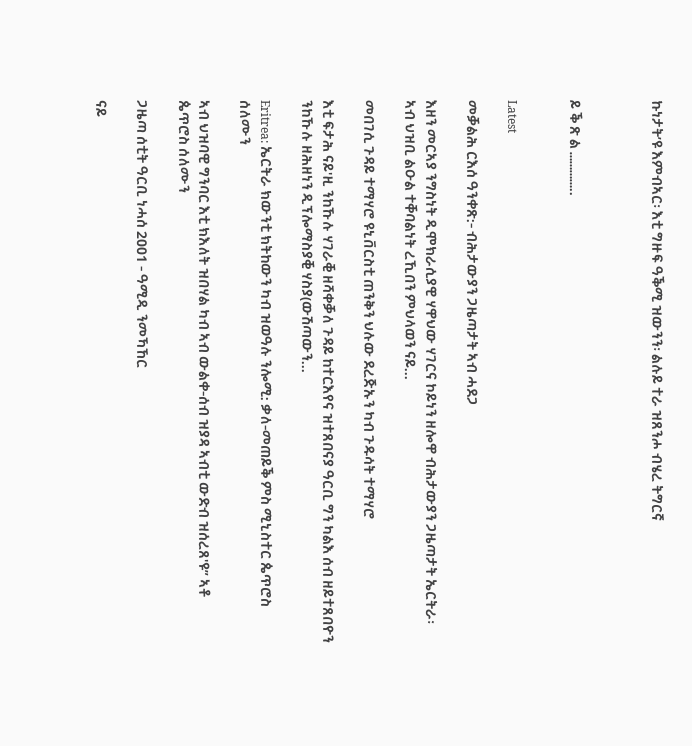ኩነታት’ዩ እምብኣር፡ እቲ ግዙፍ ዓቕሚ ዝውንን፡ ልሉይ ተራ ዝጸንሖ ብሄረ ትግርኛ



ይ ቕ ጽ ል …………..


Latest

መቓልሕ ርእሰ ዓንቀጽ:- ብሕታውያን ጋዜጣታት ኣብ ሓደጋ

እዘን መርኣያ ንግስነት ዲሞክራሲያዊ ሃዋህው ሃገርና ኮይነን ዘሎዋ ብሕታውያን ጋዜጣታት ኤርትራ፡ ኣብ ህዝቢ ልዑል ተቐባልነት ረኺበን ምህላወን ናይ...

መበገሲ ጉዳይ ተማሃሮ ዩኒቨርስቲ ጠንቅን ህሉው ደረጅኡን ካብ ጉዱሳት ተማሃሮ

እቲ ፍታሕ ናይ'ዚ ንከኹሉ ሃገራቒ ዘሻቀቓለ ጉዳይ ከተርእየና ዝተጸበናያ ዓርቢ ግን ካልእ ሰብ ዘይተጸበዮን ንከኹሉ ዘሕዘነን ዲፕሎማስያቒ ሃስያ(ውሽጣውን...

Eritrea: ኤርትራ ክውንቲ ክትከውን ካብ ዝወዓሉ ንሎሚ: ቃለ-መጠይቕ ምስ ሚኒስተር ጴጥሮስ ሰለሙን

ኣብ ህዝባዊ ግንባር እቲ ክእለት ዝበሃል ካብ ኣብ ውልቀ-ሰብ ዝያዳ ኣብቲ ውድብ ዝሰረጸ'ዩ” ኣቶ ጴጥሮስ ሰለሙን

ጋዜጣ ሰቲት ዓርቢ ነሓሰ 2001 - ዓሚዲ ንመኻኸር

ናይ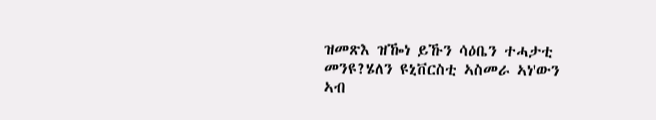ዝመጽእ ዝዀነ ይኹን ሳዕቤን ተሓታቲ መንዩ?ሄለን ዩኒቨርስቲ ኣስመራ ኣነ'ውን ኣብ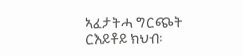ኣፈታትሓ ግርጭት ርእይቶይ ክህብ፡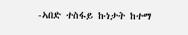-ኣበድ ተስፋይ ኩነታት ከተማ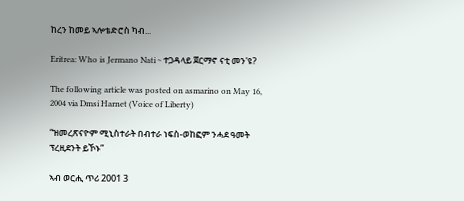ከረን ከመይ ኣሎቴድሮስ ካብ...

Eritrea: Who is Jermano Nati ~ ተጋዳላይ ጀርማኖ ናቲ መን'ዩ?

The following article was posted on asmarino on May 16, 2004 via Dmsi Harnet (Voice of Liberty)

“ዝመረጽናዮም ሚኒስተራት በብተራ ነፍስ-ወከፎም ንሓደ ዓመት ፕረዚደንት ይኾኑ”

ኣብ ወርሒ ጥሪ 2001 3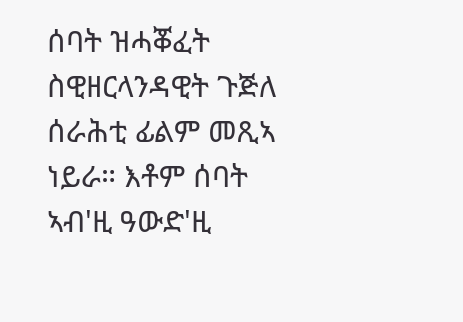ሰባት ዝሓቖፈት ስዊዘርላንዳዊት ጉጅለ ሰራሕቲ ፊልም መጺኣ ነይራ። እቶም ሰባት ኣብ'ዚ ዓውድ'ዚ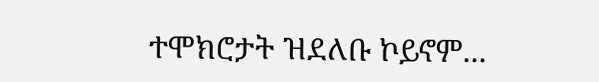ተሞክሮታት ዝደለቡ ኮይኖም...